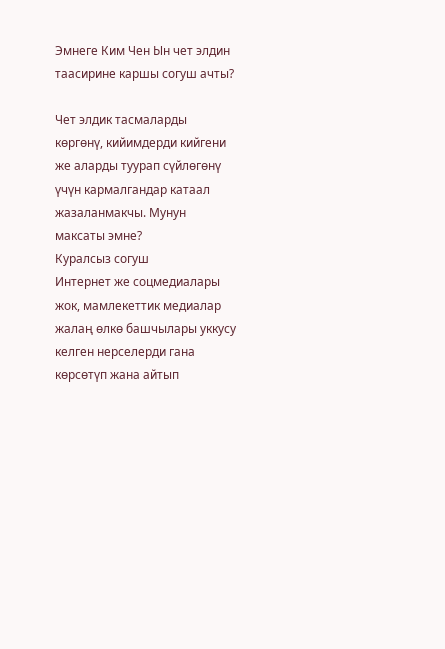Эмнеге Ким Чен Ын чет элдин таасирине каршы согуш ачты?

Чет элдик тасмаларды көргөнү, кийимдерди кийгени же аларды туурап сүйлөгөнү үчүн кармалгандар катаал жазаланмакчы. Мунун максаты эмне?
Куралсыз согуш
Интернет же соцмедиалары жок, мамлекеттик медиалар жалаң өлкө башчылары уккусу келген нерселерди гана көрсөтүп жана айтып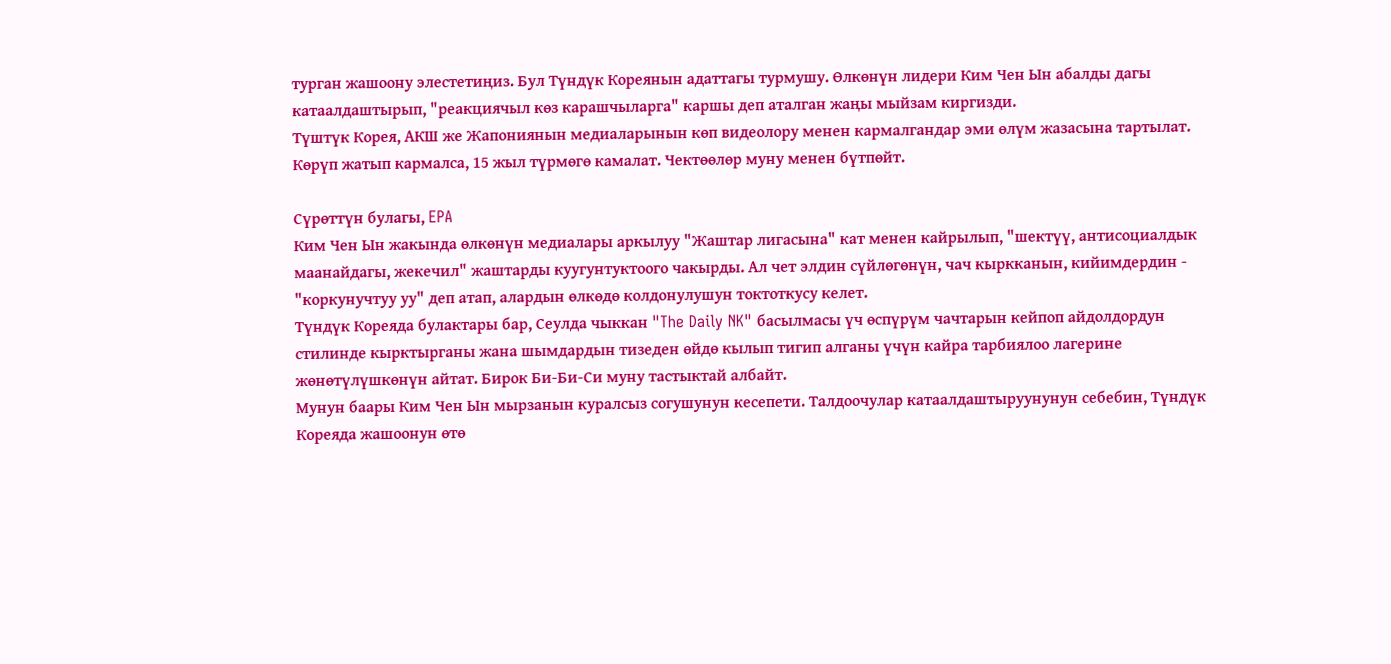турган жашоону элестетиңиз. Бул Түндүк Кореянын адаттагы турмушу. Өлкөнүн лидери Ким Чен Ын абалды дагы катаалдаштырып, "реакциячыл көз карашчыларга" каршы деп аталган жаңы мыйзам киргизди.
Түштүк Корея, АКШ же Жапониянын медиаларынын көп видеолору менен кармалгандар эми өлүм жазасына тартылат. Көрүп жатып кармалса, 15 жыл түрмөгө камалат. Чектөөлөр муну менен бүтпөйт.

Сүрөттүн булагы, EPA
Ким Чен Ын жакында өлкөнүн медиалары аркылуу "Жаштар лигасына" кат менен кайрылып, "шектүү, антисоциалдык маанайдагы, жекечил" жаштарды куугунтуктоого чакырды. Ал чет элдин сүйлөгөнүн, чач кыркканын, кийимдердин - "коркунучтуу уу" деп атап, алардын өлкөдө колдонулушун токтоткусу келет.
Түндүк Кореяда булактары бар, Сеулда чыккан "The Daily NK" басылмасы үч өспүрүм чачтарын кейпоп айдолдордун стилинде кырктырганы жана шымдардын тизеден өйдө кылып тигип алганы үчүн кайра тарбиялоо лагерине жөнөтүлүшкөнүн айтат. Бирок Би-Би-Си муну тастыктай албайт.
Мунун баары Ким Чен Ын мырзанын куралсыз согушунун кесепети. Талдоочулар катаалдаштыруунунун себебин, Түндүк Кореяда жашоонун өтө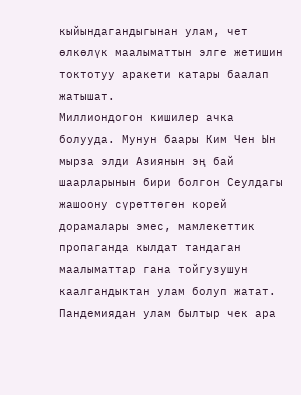кыйындагандыгынан улам, чет өлкөлүк маалыматтын элге жетишин токтотуу аракети катары баалап жатышат.
Миллиондогон кишилер ачка болууда. Мунун баары Ким Чен Ын мырза элди Азиянын эң бай шаарларынын бири болгон Сеулдагы жашоону сүрөттөгөн корей дорамалары эмес, мамлекеттик пропаганда кылдат тандаган маалыматтар гана тойгузушун каалгандыктан улам болуп жатат.
Пандемиядан улам былтыр чек ара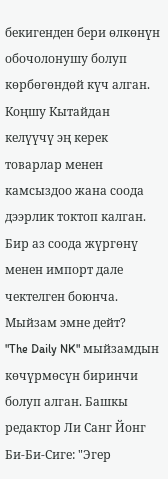бекигенден бери өлкөнүн обочолонушу болуп көрбөгөндөй күч алган. Коңшу Кытайдан келүүчү эң керек товарлар менен камсыздоо жана соода дээрлик токтоп калган. Бир аз соода жүргөнү менен импорт дале чектелген боюнча.
Мыйзам эмне дейт?
"The Daily NK" мыйзамдын көчүрмөсүн биринчи болуп алган. Башкы редактор Ли Санг Йонг Би-Би-Сиге: "Эгер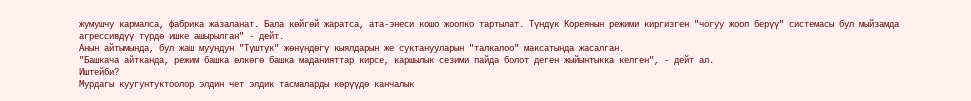жумушчу кармалса, фабрика жазаланат. Бала көйгөй жаратса, ата-энеси кошо жоопко тартылат. Түндүк Кореянын режими киргизген "чогуу жооп берүү" системасы бул мыйзамда агрессивдүү түрдө ишке ашырылган" - дейт.
Анын айтымында, бул жаш муундун "Түштүк" жөнүндөгү кыялдарын же суктанууларын "талкалоо" максатында жасалган.
"Башкача айтканда, режим башка өлкөгө башка маданияттар кирсе, каршылык сезими пайда болот деген жыйынтыкка келген", - дейт ал.
Иштейби?
Мурдагы куугунтуктоолор элдин чет элдик тасмаларды көрүүдө канчалык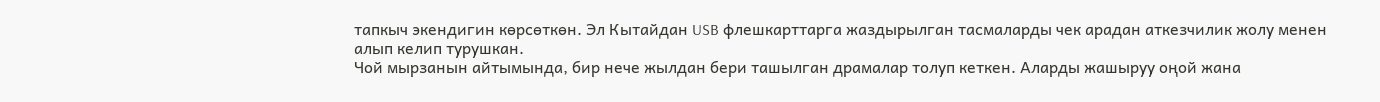тапкыч экендигин көрсөткөн. Эл Кытайдан USB флешкарттарга жаздырылган тасмаларды чек арадан аткезчилик жолу менен алып келип турушкан.
Чой мырзанын айтымында, бир нече жылдан бери ташылган драмалар толуп кеткен. Аларды жашыруу оңой жана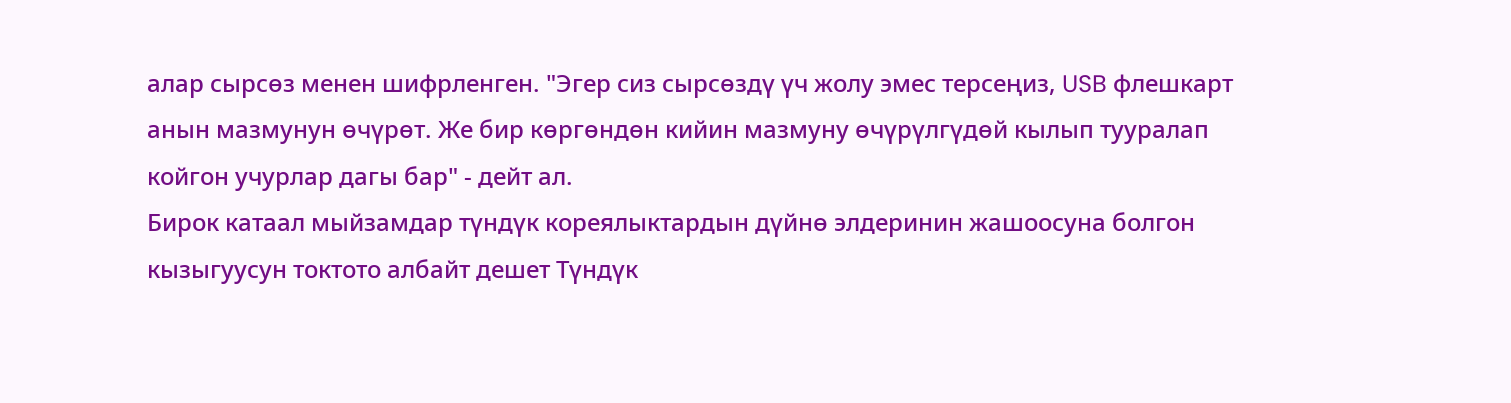алар сырсөз менен шифрленген. "Эгер сиз сырсөздү үч жолу эмес терсеңиз, USB флешкарт анын мазмунун өчүрөт. Же бир көргөндөн кийин мазмуну өчүрүлгүдөй кылып тууралап койгон учурлар дагы бар" - дейт ал.
Бирок катаал мыйзамдар түндүк кореялыктардын дүйнө элдеринин жашоосуна болгон кызыгуусун токтото албайт дешет Түндүк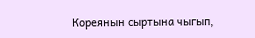Кореянын сыртына чыгып,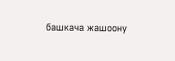башкача жашоону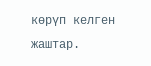көрүп келген жаштар.